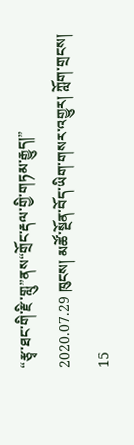“རྩྭ་ཐང་གི་རྫི་གླུ”ནས“གྲོང་རྡལ་གྱི་གཏམ་རྒྱུད།”
2020.07.29 ཁུངས། མཚོ་སྔོན་བོད་ཡིག་གསར་འགྱུར། ཀློག་གྲངས། 15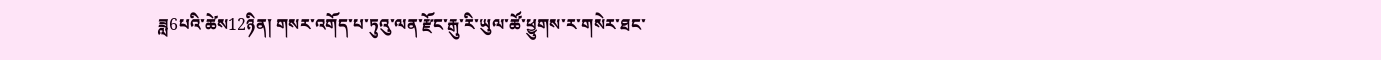ཟླ6པའི་ཚེས12ཉིན། གསར་འགོད་པ་ཏུའུ་ལན་རྫོང་རྒུ་རི་ཡུལ་ཚོ་ཕྱུགས་ར་གསེར་ཐང་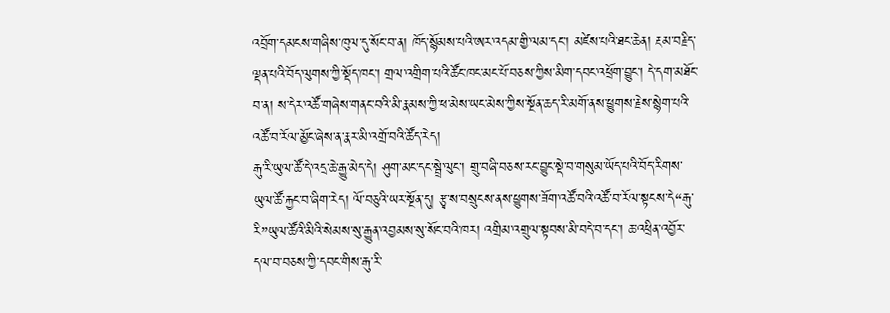འབྲོག་དམངས་གཞིས་ཁུལ་དུ་སོང་བ་ན། ཁོད་སྙོམས་པའི་ཨར་འདམ་གྱི་ལམ་དང་། མཛེས་པའི་ཐང་ཆེན། རྔམ་བརྗིད་ལྡན་པའི་བོད་ལུགས་ཀྱི་སྡོད་ཁང་། གྲལ་འགྲིག་པའི་ཚོང་ཁང་མང་པོ་བཅས་ཀྱིས་མིག་དབང་འཕྲོག་བྱུང་། དེ་དག་མཐོང་བ་ན། ས་དེར་འཚོ་གཞེས་གནང་བའི་མི་རྣམས་ཀྱི་ཕ་མེས་ཡང་མེས་ཀྱིས་སྔོན་ཆད་རི་མགོ་ནས་ཕྱུགས་རྗེས་སྙེག་པའི་འཚོ་བ་རོལ་མྱོང་ཞེས་ན་རྣར་མི་འགྲོ་བའི་ཚོད་རེད།
རྒུ་རི་ཡུལ་ཚོ་དེ་འདྲ་ཆེ་རྒྱུ་མེད་དེ། ཤུག་མང་དང་སྦྲེ་ལུང་། གྲུ་བཞི་བཅས་རང་བྱུང་སྡེ་བ་གསུམ་ཡོད་པའི་བོད་རིགས་ཡུལ་ཚོ་རྐྱང་བ་ཞིག་རེད། ལོ་བཅུའི་ཡར་སྔོན་དུ། རྩྭ་ས་བསྲུངས་ནས་ཕྱུགས་ཟོག་འཚོ་བའི་འཚོ་བ་རོལ་སྟངས་དེ“རྒུ་རི”ཡུལ་ཚོའི་མིའི་སེམས་སུ་རྒྱུན་འབྱམས་སུ་སོང་བའི་ཁར། འགྲིམ་འགྲུལ་སྟབས་མི་བདེ་བ་དང་། ཆ་འཕྲིན་འབྱོར་དལ་བ་བཅས་ཀྱི་དབང་གིས་རྒུ་རི་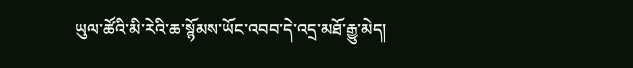ཡུལ་ཚོའི་མི་རེའི་ཆ་སྙོམས་ཡོང་འབབ་དེ་འདྲ་མཐོ་རྒྱུ་མེད།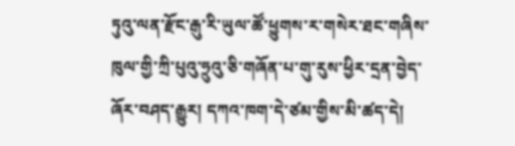ཏུའུ་ལན་རྫོང་རྒུ་རི་ཡུལ་ཚོ་ཕྱུགས་ར་གསེར་ཐང་གཞིས་ཁུལ་གྱི་ཀྲི་པུའུ་ཧྲུའུ་ཅི་གཞོན་པ་གུ་རུས་ཕྱིར་དྲན་བྱེད་ཞོར་བཤད་རྒྱུར། དཀའ་ཁག་དེ་ཙམ་གྱིས་མི་ཚད་དེ།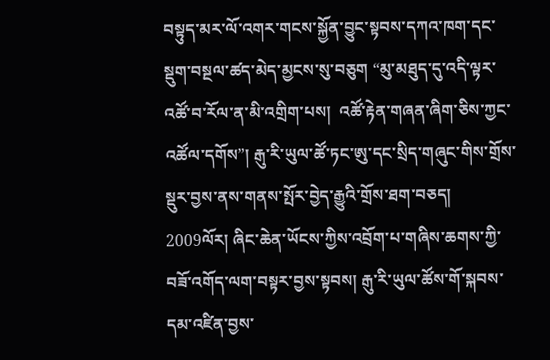བསྟུད་མར་ལོ་འགར་གངས་སྐྱོན་བྱུང་སྟབས་དཀའ་ཁག་དང་སྡུག་བསྔལ་ཚད་མེད་མྱངས་སུ་བཅུག “མུ་མཐུད་དུ་འདི་ལྟར་འཚོ་བ་རོལ་ན་མི་འགྲིག་པས།  འཚོ་རྟེན་གཞན་ཞིག་ཅིས་ཀྱང་འཚོལ་དགོས”། རྒུ་རི་ཡུལ་ཚོ་ཏང་ཨུ་དང་སྲིད་གཞུང་གིས་གྲོས་སྡུར་བྱས་ནས་གནས་སྤོར་བྱེད་རྒྱུའི་གྲོས་ཐག་བཅད།
2009ལོར། ཞིང་ཆེན་ཡོངས་ཀྱིས་འབྲོག་པ་གཞིས་ཆགས་ཀྱི་བཟོ་འགོད་ལག་བསྟར་བྱས་སྟབས། རྒུ་རི་ཡུལ་ཚོས་གོ་སྐབས་དམ་འཛིན་བྱས་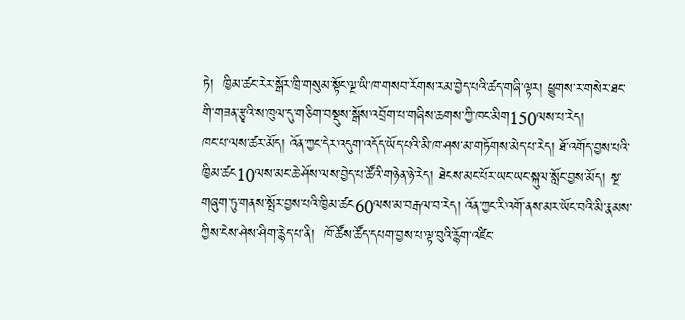ཏེ།  ཁྱིམ་ཚང་རེར་སྒོར་ཁྲི་གསུམ་སྟོང་ལྔ་ཡི་ཁ་གསབ་རོགས་རམ་བྱེད་པའི་ཚད་གཞི་ལྟར། ཕྱུགས་ར་གསེར་ཐང་གི་གཟན་རྩྭའི་ས་ཁུལ་དུ་གཅིག་བསྡུས་སྒོས་འབྲོག་པ་གཞིས་ཆགས་ཀྱི་ཁང་མིག150ལས་པ་རེད།
ཁང་པ་ལས་ཚར་མོད། འོན་ཀྱང་དེར་འདུག་འདོད་ཡོད་པའི་མི་ཁ་ཤས་མ་གཏོགས་མེད་པ་རེད། ཐོ་འགོད་བྱས་པའི་ཁྱིམ་ཚང10ལས་མང་ཆེ་ཤོས་ལས་བྱེད་པ་ཚོའི་གཉེན་ཉེ་རེད། ཐེངས་མང་པོར་ཡང་ཡང་སྐུལ་སློང་བྱས་མོད། སྔ་གཞུག་ཏུ་གནས་སྤོར་བྱས་པའི་ཁྱིམ་ཚང60ལས་མ་བརྒལ་བ་རེད། འོན་ཀྱང་རི་འགོ་ནས་མར་ཡོང་བའི་མི་རྣམས་ཀྱིས་ངེས་ཤེས་ཤིག་རྙེད་པ་ནི།  ཁོ་ཚོས་ཚོད་དཔག་བྱས་པ་ལྟ་བུའི་རྙོག་འཛིང་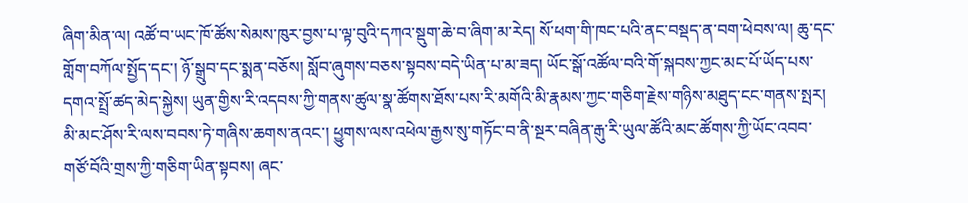ཞིག་མིན་ལ། འཚོ་བ་ཡང་ཁོ་ཚོས་སེམས་ཁུར་བྱས་པ་ལྟ་བུའི་དཀའ་སྡུག་ཆེ་བ་ཞིག་མ་རེད། སོ་ཕག་གི་ཁང་པའི་ནང་བསྡད་ན་བག་ཕེབས་ལ། ཆུ་དང་གློག་བཀོལ་སྤྱོད་དང་། ཉོ་སྒྲུབ་དང་སྨན་བཅོས། སློབ་ཞུགས་བཅས་སྟབས་བདེ་ཡིན་པ་མ་ཟད། ཡོང་སྒོ་འཚོལ་བའི་གོ་སྐབས་ཀྱང་མང་པོ་ཡོད་པས་དགའ་སྤྲོ་ཚད་མེད་སྐྱེས། ཡུན་གྱིས་རི་འདབས་ཀྱི་གནས་ཚུལ་སྣ་ཚོགས་ཐོས་པས་རི་མགོའི་མི་རྣམས་ཀྱང་གཅིག་རྗེས་གཉིས་མཐུད་ངང་གནས་སྤར།
མི་མང་ཤོས་རི་ལས་བབས་ཏེ་གཞིས་ཆགས་ནའང་། ཕྱུགས་ལས་འཕེལ་རྒྱས་སུ་གཏོང་བ་ནི་སྔར་བཞིན་རྒུ་རི་ཡུལ་ཚོའི་མང་ཚོགས་ཀྱི་ཡོང་འབབ་གཙོ་བོའི་གྲས་ཀྱི་གཅིག་ཡིན་སྟབས། ཞང་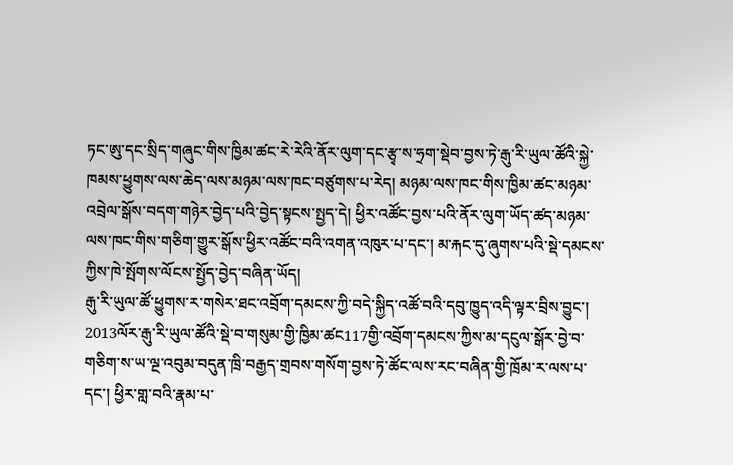ཏང་ཨུ་དང་སྲིད་གཞུང་གིས་ཁྱིམ་ཚང་རེ་རེའི་ནོར་ལུག་དང་རྩྭ་ས་ཧྲག་སྡེབ་བྱས་ཏེ་རྒུ་རི་ཡུལ་ཚོའི་སྐྱེ་ཁམས་ཕྱུགས་ལས་ཆེད་ལས་མཉམ་ལས་ཁང་བཙུགས་པ་རེད། མཉམ་ལས་ཁང་གིས་ཁྱིམ་ཚང་མཉམ་འབྲེལ་སྒོས་བདག་གཉེར་བྱེད་པའི་བྱེད་སྟངས་སྤྱད་དེ། ཕྱིར་འཚོང་བྱས་པའི་ནོར་ལུག་ཡོད་ཚད་མཉམ་ལས་ཁང་གིས་གཅིག་གྱུར་སྒོས་ཕྱིར་འཚོང་བའི་འགན་འཁུར་པ་དང་། མ་རྐང་དུ་ཞུགས་པའི་སྡེ་དམངས་ཀྱིས་ཁེ་སྤོགས་ལོངས་སྤྱོད་བྱེད་བཞིན་ཡོད།
རྒུ་རི་ཡུལ་ཚོ་ཕྱུགས་ར་གསེར་ཐང་འབྲོག་དམངས་ཀྱི་བདེ་སྐྱིད་འཚོ་བའི་དབུ་ཁྱུད་འདི་ལྟར་བྲིས་བྱུང་། 2013ལོར་རྒུ་རི་ཡུལ་ཚོའི་སྡེ་བ་གསུམ་གྱི་ཁྱིམ་ཚང117གྱི་འབྲོག་དམངས་ཀྱིས་མ་དངུལ་སྒོར་བྱེ་བ་གཅིག་ས་ཡ་ལྔ་འབུམ་བདུན་ཁྲི་བརྒྱད་གྲབས་གསོག་བྱས་ཏེ་ཚོང་ལས་རང་བཞིན་གྱི་ཁྲོམ་ར་ལས་པ་དང་། ཕྱིར་གླ་བའི་རྣམ་པ་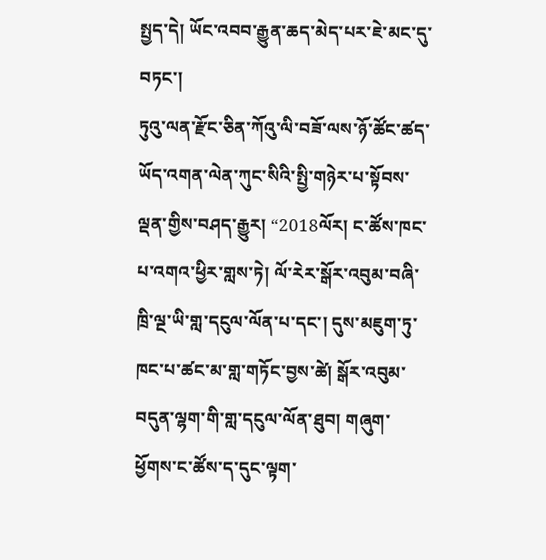སྤྱད་དེ། ཡོང་འབབ་རྒྱུན་ཆད་མེད་པར་ཇེ་མང་དུ་བཏང་།
ཏུའུ་ལན་རྫོང་ཅིན་ཀོའུ་ལི་བཟོ་ལས་ཉོ་ཚོང་ཚད་ཡོད་འགན་ལེན་ཀུང་སིའི་སྤྱི་གཉེར་པ་སྟོབས་ལྡན་གྱིས་བཤད་རྒྱུར། “2018ལོར། ང་ཚོས་ཁང་པ་འགའ་ཕྱིར་གླས་ཏེ། ལོ་རེར་སྒོར་འབུམ་བཞི་ཁྲི་ལྔ་ཡི་གླ་དངུལ་ལོན་པ་དང་། དུས་མཇུག་ཏུ་ཁང་པ་ཚང་མ་གླ་གཏོང་བྱས་ཚེ། སྒོར་འབུམ་བདུན་ལྷག་གི་གླ་དངུལ་ལོན་ཐུབ། གཞུག་ཕྱོགས་ང་ཚོས་ད་དུང་ལྟག་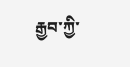རྒྱབ་ཀྱི་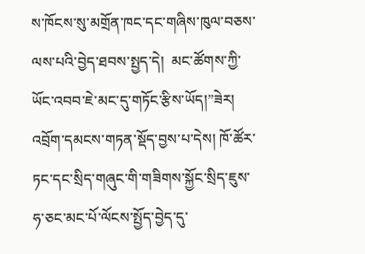ས་ཁོངས་སུ་མགྲོན་ཁང་དང་གཞིས་ཁུལ་བཅས་ལས་པའི་བྱེད་ཐབས་སྤྱད་དེ།  མང་ཚོགས་ཀྱི་ཡོང་འབབ་ཇེ་མང་དུ་གཏོང་རྩིས་ཡོད།”ཟེར།
འབྲོག་དམངས་གཏན་སྡོད་བྱས་པ་དེས། ཁོ་ཚོར་ཏང་དང་སྲིད་གཞུང་གི་གཟིགས་སྐྱོང་སྲིད་ཇུས་ཧ་ཅང་མང་པོ་ལོངས་སྤྱོད་བྱེད་དུ་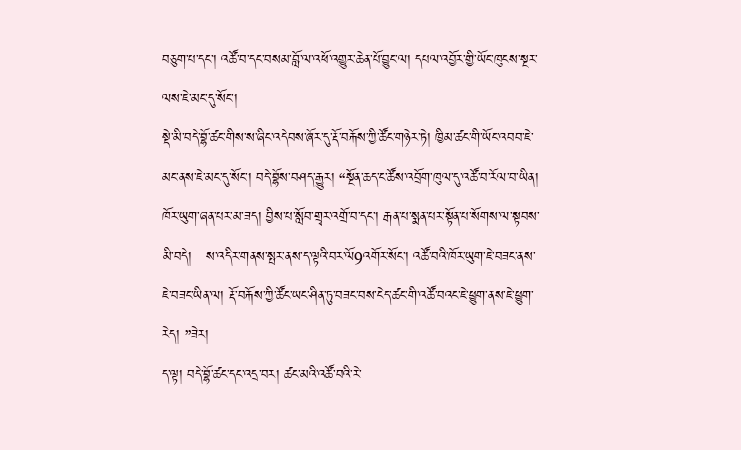བཅུག་པ་དང་། འཚོ་བ་དང་བསམ་བློ་ལ་འཕོ་འགྱུར་ཆེན་པོ་བྱུང་ལ། དཔལ་འབྱོར་གྱི་ཡོང་ཁུངས་སྔར་ལས་ཇེ་མང་དུ་སོང་།
སྡེ་མི་བདེ་བྷོ་ཚང་གིས་ས་ཞིང་འདེབས་ཞོར་དུ་རྡོ་བརྐོས་ཀྱི་ཚོང་གཉེར་ཏེ། ཁྱིམ་ཚང་གི་ཡོང་འབབ་ཇེ་མང་ནས་ཇེ་མང་དུ་སོང་། བདེ་བྷོས་བཤད་རྒྱུར། “སྔོན་ཆད་ང་ཚོས་འབྲོག་ཁུལ་དུ་འཚོ་བ་རོལ་བ་ཡིན། ཁོར་ཡུག་ཞན་པར་མ་ཟད། བྱིས་པ་སློབ་གྲྭར་འགྲོ་བ་དང་། རྒན་པ་སྨན་པར་སྟོན་པ་སོགས་ལ་སྟབས་མི་བདེ།   ས་འདིར་གནས་སྤར་ནས་ད་ལྟའི་བར་ལོ9འགོར་སོང་། འཚོ་བའི་ཁོར་ཡུག་ཇེ་བཟང་ནས་ཇེ་བཟང་ཡིན་ལ། རྡོ་བརྐོས་ཀྱི་ཚོང་ཡང་ཤིན་ཏུ་བཟང་བས་ངེད་ཚང་གི་འཚོ་བའང་ཇེ་ཕྱུག་ནས་ཇེ་ཕྱུག་རེད། ”ཟེར།
ད་ལྟ། བདེ་བྷོ་ཚང་དང་འདྲ་བར། ཚང་མའི་འཚོ་བའི་རེ་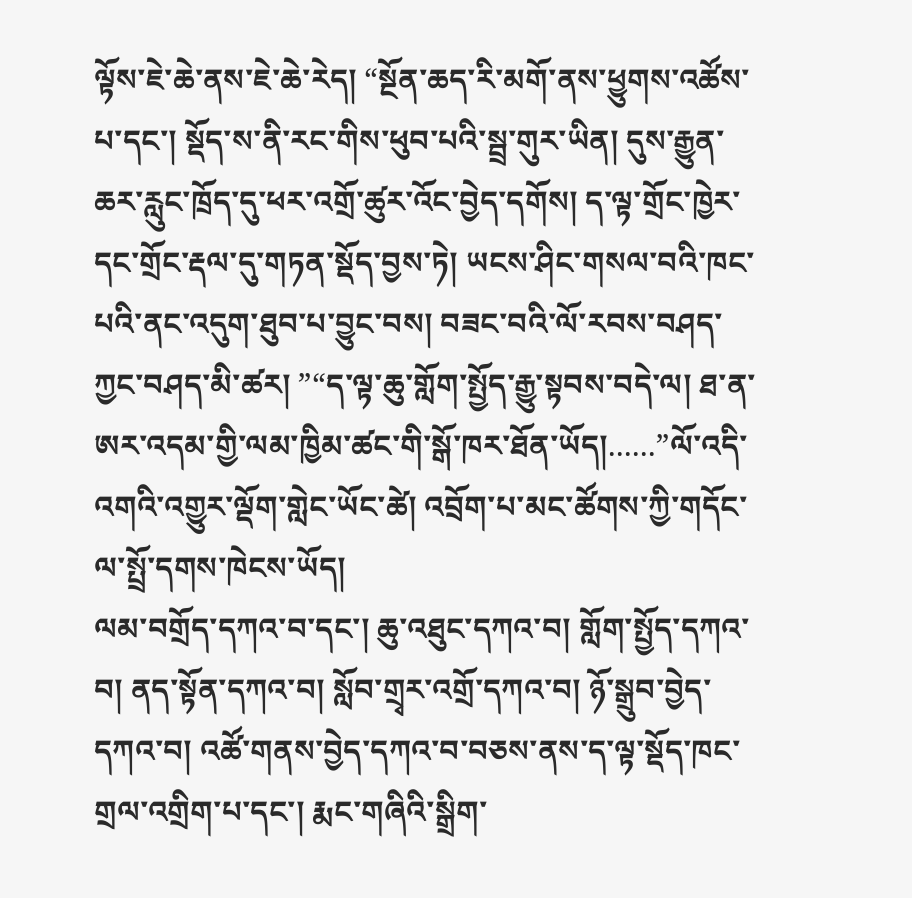ལྟོས་ཇེ་ཆེ་ནས་ཇེ་ཆེ་རེད། “སྔོན་ཆད་རི་མགོ་ནས་ཕྱུགས་འཚོས་པ་དང་། སྡོད་ས་ནི་རང་གིས་ཕུབ་པའི་སྦྲ་གུར་ཡིན། དུས་རྒྱུན་ཆར་རླུང་ཁྲོད་དུ་ཕར་འགྲོ་ཚུར་འོང་བྱེད་དགོས། ད་ལྟ་གྲོང་ཁྱེར་དང་གྲོང་རྡལ་དུ་གཏན་སྡོད་བྱས་ཏེ། ཡངས་ཤིང་གསལ་བའི་ཁང་པའི་ནང་འདུག་ཐུབ་པ་བྱུང་བས། བཟང་བའི་ལོ་རབས་བཤད་ཀྱང་བཤད་མི་ཚར། ”“ད་ལྟ་ཆུ་གློག་སྤྱོད་རྒྱུ་སྟབས་བདེ་ལ། ཐ་ན་ཨར་འདམ་གྱི་ལམ་ཁྱིམ་ཚང་གི་སྒོ་ཁར་ཐོན་ཡོད།......”ལོ་འདི་འགའི་འགྱུར་ལྡོག་གླེང་ཡོང་ཚེ། འབྲོག་པ་མང་ཚོགས་ཀྱི་གདོང་ལ་སྤྲོ་དགས་ཁེངས་ཡོད།
ལམ་བགྲོད་དཀའ་བ་དང་། ཆུ་འཐུང་དཀའ་བ། གློག་སྤྱོད་དཀའ་བ། ནད་སྟོན་དཀའ་བ། སློབ་གྲྭར་འགྲོ་དཀའ་བ། ཉོ་སྒྲུབ་བྱེད་དཀའ་བ། འཚོ་གནས་བྱེད་དཀའ་བ་བཅས་ནས་ད་ལྟ་སྡོད་ཁང་གྲལ་འགྲིག་པ་དང་། རྨང་གཞིའི་སྒྲིག་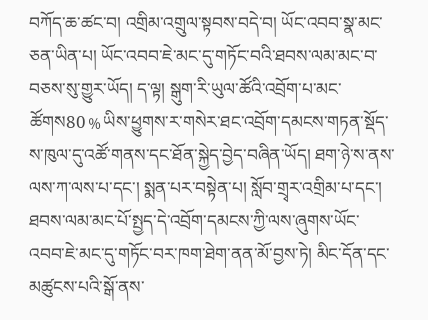བཀོད་ཆ་ཚང་བ། འགྲིམ་འགྲུལ་སྟབས་བདེ་བ། ཡོང་འབབ་སྣ་མང་ཅན་ཡིན་པ། ཡོང་འབབ་ཇེ་མང་དུ་གཏོང་བའི་ཐབས་ལམ་མང་བ་བཅས་སུ་གྱུར་ཡོད། ད་ལྟ། སྒུག་རི་ཡུལ་ཚོའི་འབྲོག་པ་མང་ཚོགས80﹪ཡིས་ཕྱུགས་ར་གསེར་ཐང་འབྲོག་དམངས་གཏན་སྡོད་ས་ཁུལ་དུ་འཚོ་གནས་དང་ཐོན་སྐྱེད་བྱེད་བཞིན་ཡོད། ཐག་ཉེ་ས་ནས་ལས་ཀ་ལས་པ་དང་། སྨན་པར་བསྟེན་པ། སློབ་གྲྭར་འགྲིམ་པ་དང་། ཐབས་ལམ་མང་པོ་སྤྱད་དེ་འབྲོག་དམངས་ཀྱི་ལས་ཞུགས་ཡོང་འབབ་ཇེ་མང་དུ་གཏོང་བར་ཁག་ཐེག་ནན་མོ་བྱས་ཏེ། མིང་དོན་དང་མཚུངས་པའི་སྒོ་ནས་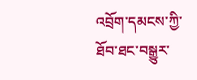འབྲོག་དམངས་ཀྱི་ཐོབ་ཐང་བསྒྱུར་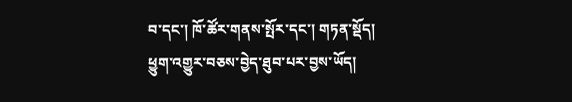བ་དང་། ཁོ་ཚོར་གནས་སྤོར་དང་། གཏན་སྡོད། ཕྱུག་འགྱུར་བཅས་བྱེད་ཐུབ་པར་བྱས་ཡོད།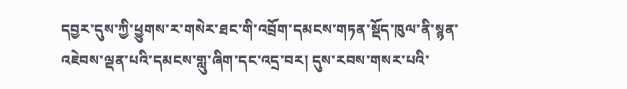དབྱར་དུས་ཀྱི་ཕྱུགས་ར་གསེར་ཐང་གི་འབྲོག་དམངས་གཏན་སྡོད་ཁུལ་ནི་སྙན་འཇེབས་ལྡན་པའི་དམངས་གླུ་ཞིག་དང་འདྲ་བར། དུས་རབས་གསར་པའི་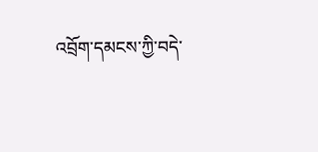འབྲོག་དམངས་ཀྱི་བདེ་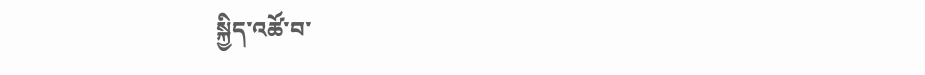སྐྱིད་འཚོ་བ་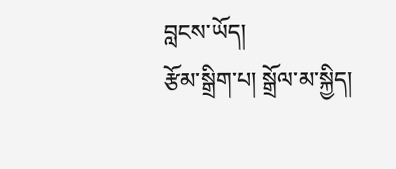བླངས་ཡོད།
རྩོམ་སྒྲིག་པ། སྒྲོལ་མ་སྐྱིད།